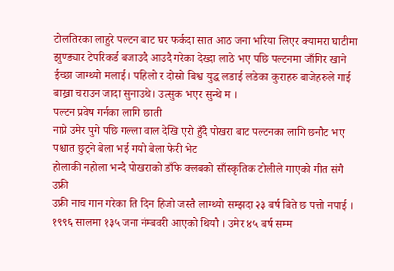टोलतिरका लाहुरे पल्टन बाट घर फर्कदा सात आठ जना भरिया लिएर क्यामरा घाटीमा झुण्ड्यार टेपरिकर्ड बजाउदै आउदै गरेका देख्दा लाठे भए पछि पल्टनमा जाँगिर खाने ईच्छा जाग्थ्यो मलाई। पहिलो र दोस्रो बिश्व युद्ध लडाई लडेका कुराहरु बाजेहरुले गाई बाख्रा चराउन जादा सुनाउथे। उत्सुक भएर सुन्थे म ।
पल्टन प्रवेष गर्नका लागि छाती
नाप्ने उमेर पुगे पछि गल्ला वाल देखि एरो हुँदै पोखरा बाट पल्टनका लागि छनौट भए
पश्चात छुट्ने बेला भई गयो बेला फेरी भेट
होलाकी नहोला भन्दै पोखराको डाँफे क्लबको साँस्कृतिक टोलीले गाएको गीत संगै उफ्री
उफ्री नाच गान गरेका ति दिन हिजो जस्तै लाग्थ्यो सम्झदा २३ बर्ष बिते छ पत्तो नपाई । १९९६ सालमा १३५ जना नंम्बवरी आएको थियौ । उमेर ४५ बर्ष सम्म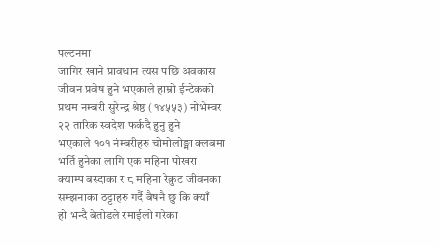पल्टनमा
जागिर खाने प्रावधान त्यस पछि अवकास जीवन प्रवेष हुने भएकाले हाम्रो ईन्टेकको
प्रथम नम्बरी सुरेन्द्र श्रेष्ठ (१४५५३) नोभेम्वर २२ तारिक स्वदेश फर्कदै हुनु हुने
भएकाले १०१ नंम्बरीहरु चोमोलोङ्मा क्लबमा भर्ति हुनेका लागि एक महिना पोखरा
क्याम्प बस्दाका र ८ महिना रेक्रुट जीवनका सम्झनाका ठट्टाहरु गर्दै बैषनै छु कि क्याँ
हो भन्दै बेतोडले रमाईलो गरेका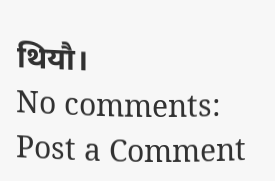थियौ।
No comments:
Post a Comment